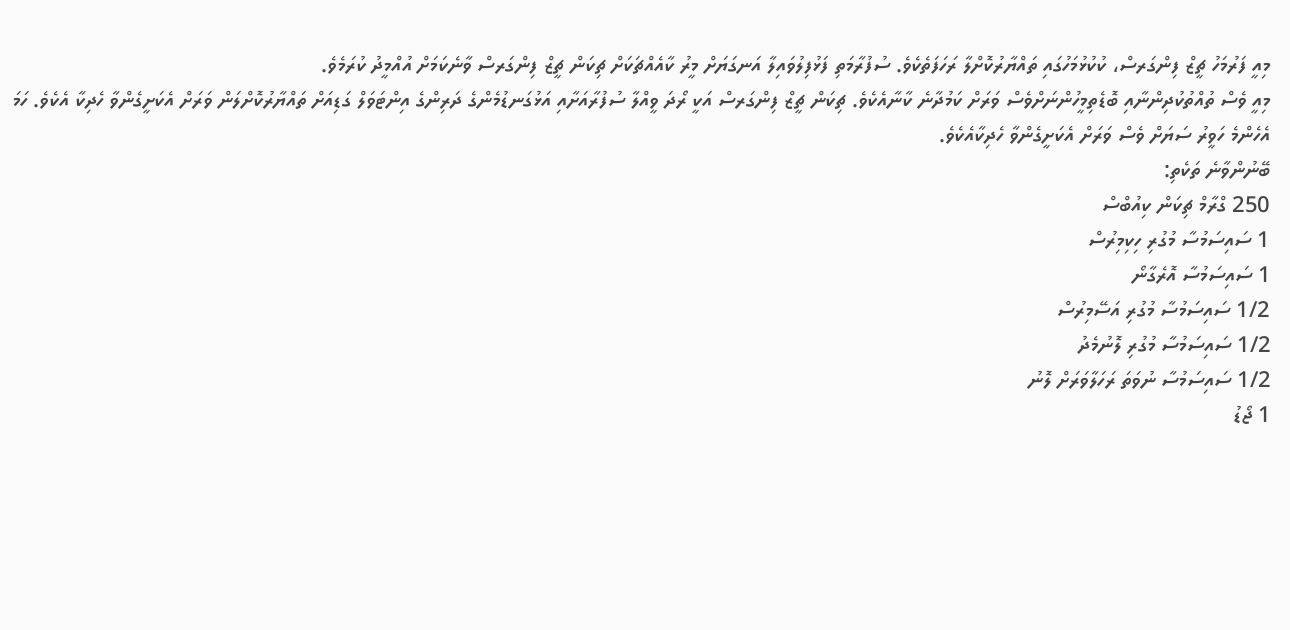މިއީ ފަރުމަހު ޗީޒް ފިންގަރސް، ކުކުޅުމަހުގައި ތައްޔާރުކޮށްލާ ރަހަފަތެކެވެ. ސުފުރާމަތި ފަޅުފިލުވައިލާ އަނގަޔަށް މީރު ކާއެއްޗަކަށް ޗިކަން ޗީޒް ފިންގަރސް ވާނެކަމަށް އުއްމީދު ކުރަމެވެ.
މިއީ ވެސް ތުއްތުކުދިންނާއި ބޮޑެތިމީހުންނަށްވެސް ވަރަށް ކަމުދާނެ ކާނާއެކެވެ. ޗިކަން ޗީޒް ފިންގަރސް އަކީ ރޯދަ ވީއްލާ ސުފުރާއަށާއި އަޅުގަނޑުމެންގެ ދަރިންގެ އިންޓަވަލް ގަޑިއަށް ތައްޔާރުކޮށްލަން ވަރަށް އެކަށީގެންވާ ހެދިކާ އެކެވެ. ހަމަ އެހެންމެ ހަވީރު ސަޔަށް ވެސް ވަރަށް އެކަށީގެންވާ ހެދިކާއެކެވެ.
ބޭނުންވާނެ ތަކެތި:
250 ގްރާމް ޗިކަން ކިއުބްސް
1 ސައިސަމުސާ މުގުރި ހިކިމިރުސް
1 ސައިސަމުސާ އޮރެގާނޯ
1/2 ސައިސަމުސާ މުގުރި އަސޭމިރުސް
1/2 ސައިސަމުސާ މުގުރި ލޮނުމެދު
1/2 ސައިސަމުސާ ނުވަތަ ރަހަލާވަރަށް ލޮނު
1 ޖޯޑު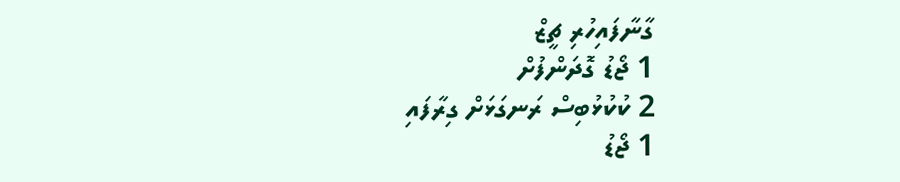ގާނާފައިހުރި ޗީޒް
1 ޖޯޑު ގޮދަންފުށް
2 ކުކުޅުބިސް ރަނގަޅަށް ގިރާފައި
1 ޖޯޑު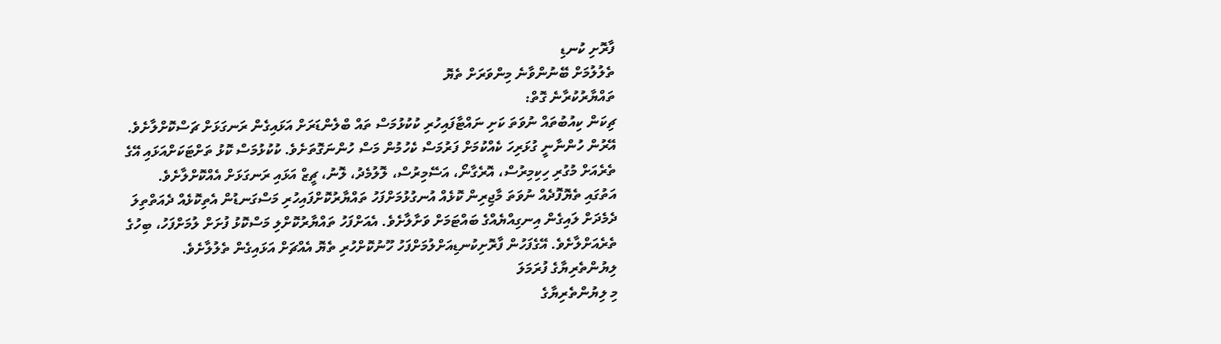ފާރޮށި ކުނޑި
ތެލުލުމަށް ބޭނުންވާނެ މިންވަރަށް ތެޔޮ
ތައްޔާރުކުރާނެ ގޮތް:
ޗިކަން ކިއުބުތައް ނުވަތަ ކަށި ނައްޓާފައިހުރި ކުކުޅުމަސް ތައް ބްލެންޑަރަށް އަޅައިގެން ރަނގަޅަށް ޗަސްކޮށްލާށެވެ. އޭރުން ހުންނާނީ ގުޅަރިހަ ކެއްކުމަށް ފަރުމަސް ކެހުމުން މަސް ހުންނަގޮތަށެވެ. ކުކުޅުމަސް ކޮޅު ތަށްޓަކަށްއަޅައި އޭގެ ތެރެއަށް މުގުރި ހިކިމިރުސް، އޮރެގާނޯ، އަސޭމިރުސް، ލޮލުމެދު، ލޮނު، ޗީޒް އަޅައި ރަނގަޅަށް އެއްކޮށްލާށެވެ.
އަތުގައި ތެޔޮފޮދެއް ނުވަތަ މާޖިރިން ކޮޅެއް އުނގުޅުމަށްފަހު ތައްޔާރުކޮށްފައިހުރި މަސްގަނޑުން އެތިކޮޅެއް ދެއަތްތިލަ ދެމެދަށް ލައިގެން އިނގިއްޔެއްގެ ބައްޓަމަށް ވަށާލާށެވެ. އެއަށްފަހު ތައްޔާރުކޮށްލި މަސްކޮޅު ފުށަށް ލުމަށްފަހު، ބިހުގެ ތެރެއަށްލާށެވެ. އޭގެފަހުން ފާރޮށިކުނޑިއަށްލުމަށްފަހު ހޫނުކޮށްހުރި ތެޔޮ އެއްޗަށް އަޅައިގެން ތެލުލާށެވެ.
ލިޔުންތެރިޔާގެ ފުރަމަލަ
މި ލިޔުންތެރިޔާގެ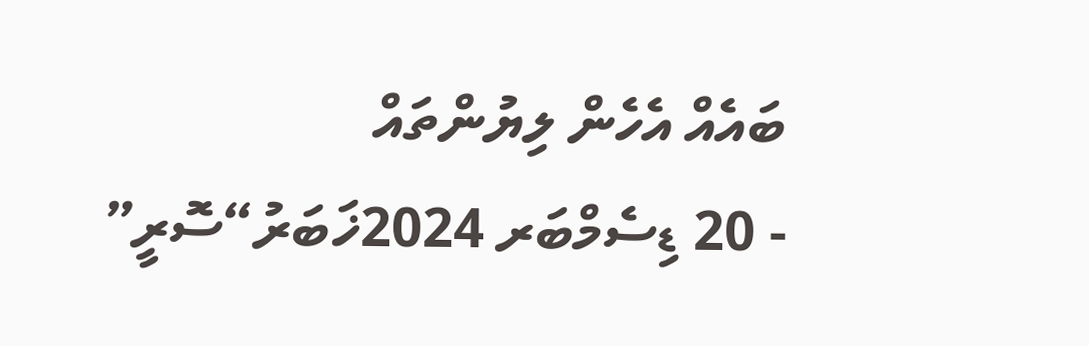ބައެއް އެހެން ލިޔުންތައް
- 20 ޑިސެމްބަރ 2024ޚަބަރު“ސޮރީ”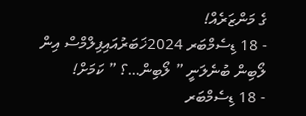ގެ މަންޒަރެއް!
- 18 ޑިސެމްބަރ 2024ޚަބަރުއައިފިލްމްސް އިން ލޯބިން ބުނެލަނީ ” ލޯބިން…؟ ” ކަމަށް!
- 18 ޑިސެމްބަރ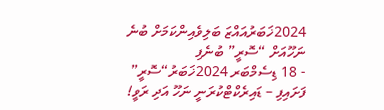2024ޚަބަރުއައްޒަ ބަލިވެއިންކަމަށް ބުނެ ނަހޫއަށް “ސޮރީ” ބުނެފި
- 18 ޑިސެމްބަރ 2024ޚަބަރު“ސޮރީ” ފަށައިފި – ޑައިރެކްޓްކުރަނީ ނަހޫ އަދި ރަވީ!